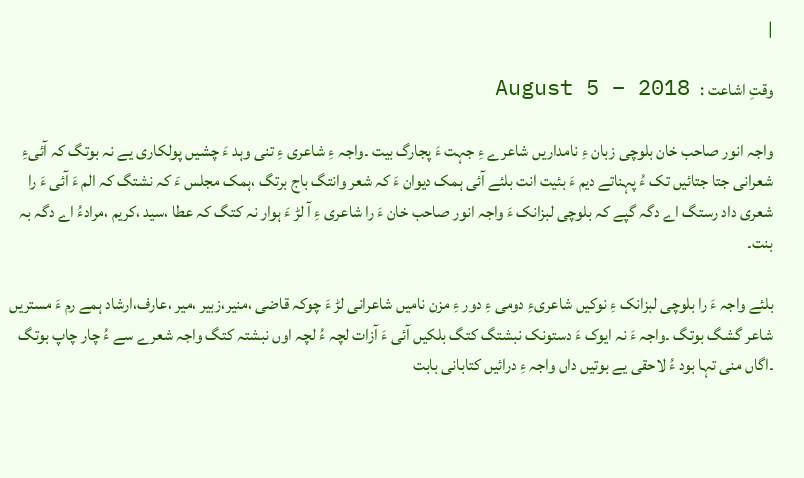|

وقتِ اشاعت :   August 5 – 2018

واجہ انور صاحب خان بلوچی زبان ءِ نامداریں شاعرے ءِ جہت ءَ پجارگ بیت ۔واجہ ءِ شاعری ءِ تنی وہد ءَ چشیں پولکاری یے نہ بوتگ کہ آئیءِ شعرانی جتا جتائیں تک ءُ پہناتے دیم ءَ بئیت انت بلئے آئی ہمک دیوان ءَ کہ شعر وانتگ باج برتگ ،ہمک مجلس ءَ کہ نشتگ کہ الم ءَ آئی ءَ را شعری داد رستگ اے دگہ گپے کہ بلوچی لبزانک ءَ واجہ انور صاحب خان ءَ را شاعری ءِ آ لڑ ءَ ہوار نہ کتگ کہ عطا ،سید ،کریم ،مرادءُ اے دگہ بہ بنت۔

بلئے واجہ ءَ را بلوچی لبزانک ءِ نوکیں شاعریءِ دومی ءِ دور ءِ مزن نامیں شاعرانی لڑ ءَ چوکہ قاضی ،منیر،زبیر ،میر ،عارف،ارشاد ہمے رم ءَ مستریں شاعر گشگ بوتگ ۔واجہ ءَ نہ ایوک ءَ دستونک نبشتگ کتگ بلکیں آئی ءَ آزات لچہ ءُ لچہ اوں نبشتہ کتگ واجہ شعرے سے ءُ چار چاپ بوتگ ۔اگاں منی تہا بود ءُ لاحقی یے بوتیں داں واجہ ءِ درائیں کتابانی بابت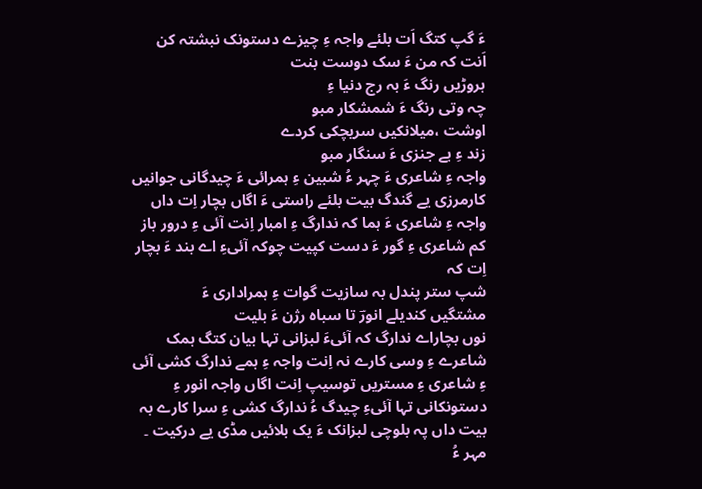ءَ گپ کتگ اَت بلئے واجہ ءِ چیزے دستونک نبشتہ کن اَنت کہ من ءَ سک دوست بنت
ہروڑیں رنگ ءَ بہ رج دنیا ءِ
چہ وتی رنگ ءَ شمشکار مبو
اوشت ،میلانکیں سریچکی کردے
زند ءِ بے جنزی ءَ سنگار مبو
واجہ ءِ شاعری ءَ چہر ءُ شبین ءِ ہمرائی ءَ چیدگانی جوانیں کارمرزی یے گندگ بیت بلئے راستی ءَ اگاں بچار اِت داں واجہ ءِ شاعری ءَ ہما کہ ندارگ ءِ امبار اِنت آئی ءِ درور باز کم شاعری ءِ گور ءَ دست کپیت چوکہ آئیءِ اے بند ءَ بچار اِت کہ
شپ ستر پندل بہ سازیت گوات ءِ ہمراداری ءَ
مشتگیں کندیلے انورؔ تا سباہ رژن ءَ بلیت
نوں بچاراے ندارگ کہ آئیءَ لبزانی تہا بیان کتگ ہمک شاعرے ءِ وسی کارے نہ اِنت واجہ ءِ ہمے ندارگ کشی آئی ءِ شاعری ءِ مستریں توسیپ اِنت اگاں واجہ انور ءِ دستونکانی تہا آئیءِ چیدگ ءُ ندارگ کشی ءِ سرا کارے بہ بیت داں پہ بلوچی لبزانک ءَ یک بلائیں مڈی یے درکیت ۔
مہر ءُ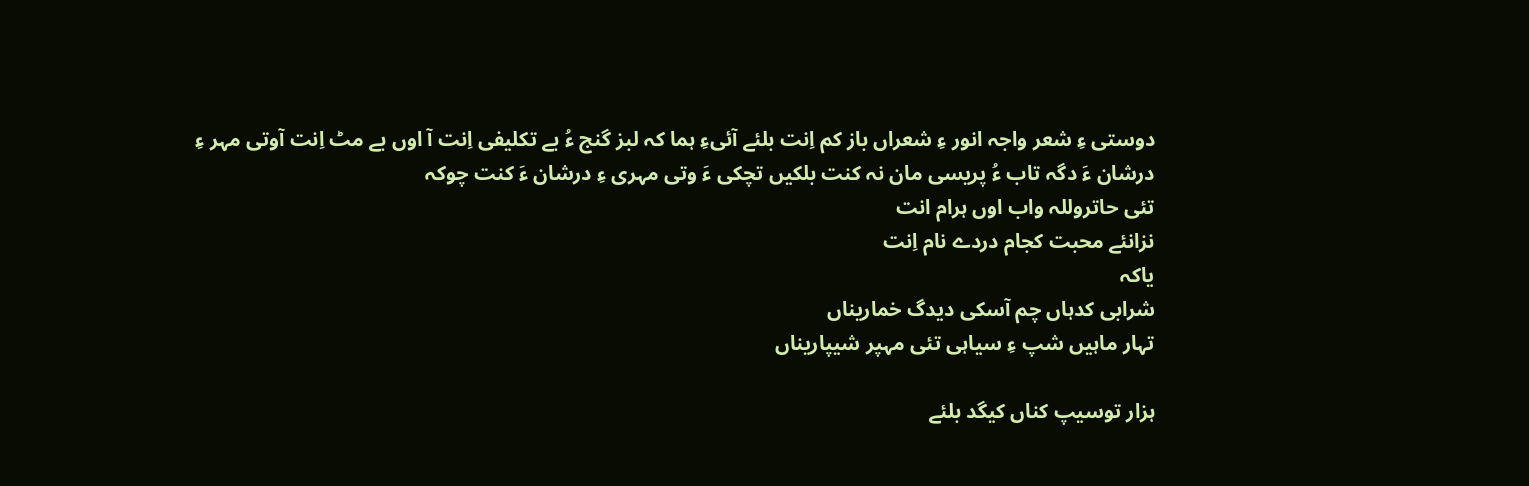دوستی ءِ شعر واجہ انور ءِ شعراں باز کم اِنت بلئے آئیءِ ہما کہ لبز گنج ءُ بے تکلیفی اِنت آ اوں بے مٹ اِنت آوتی مہر ءِ درشان ءَ دگہ تاب ءُ پریسی مان نہ کنت بلکیں تچکی ءَ وتی مہری ءِ درشان ءَ کنت چوکہ
تئی حاتروللہ واب اوں ہرام انت
نزانئے محبت کجام دردے نام اِنت
یاکہ
شرابی کدہاں چم آسکی دیدگ خماریناں
تہار ماہیں شپ ءِ سیاہی تئی مہپر شیپاریناں

ہزار توسیپ کناں کیگد بلئے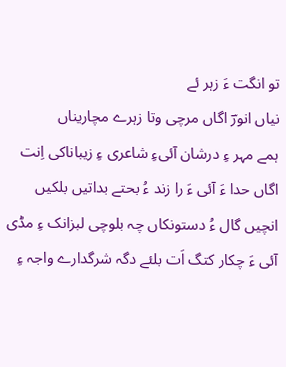تو انگت ءَ زہر ئے
نیاں انورؔ اگاں مرچی وتا زہرے مچاریناں
ہمے مہر ءِ درشان آئیءِ شاعری ءِ زیباناکی اِنت اگاں حدا ءَ آئی ءَ را زند ءُ بحتے بداتیں بلکیں انچیں گال ءُ دستونکاں چہ بلوچی لبزانک ءِ مڈی آئی ءَ چکار کتگ اَت بلئے دگہ شرگدارے واجہ ءِ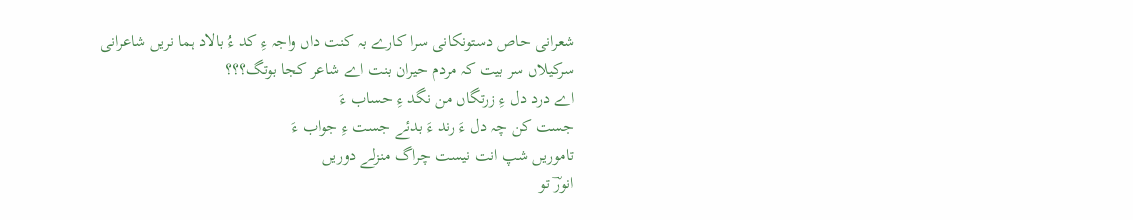شعرانی حاص دستونکانی سرا کارے بہ کنت داں واجہ ءِ کد ءُ بالاد ہما نریں شاعرانی سرکیلاں سر بیت کہ مردم حیران بنت اے شاعر کجا بوتگ؟؟؟
اے درد دل ءِ زرتگاں من نگد ءِ حساب ءَ
جست کن چہ دل ءَ رند ءَ بدئے جست ءِ جواب ءَ
تاموریں شپ انت نیست چراگ منزلے دوریں
انورؔ تو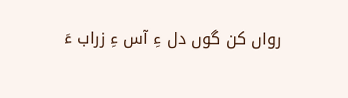رواں کن گوں دل ءِ آس ءِ زراب ءَ